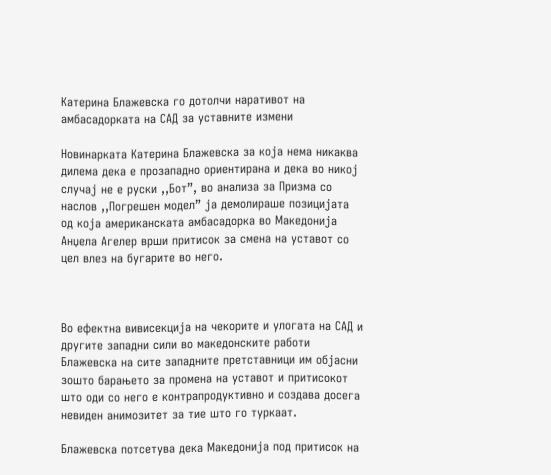Катерина Блажевска го дотолчи наративот на амбасадорката на САД за уставните измени

Новинарката Катерина Блажевска за која нема никаква дилема дека е прозападно ориентирана и дека во никој случај не е руски ,,Бот”, во анализа за Призма со наслов ,,Погрешен модел” ја демолираше позицијата од која американската амбасадорка во Македонија Анџела Агелер врши притисок за смена на уставот со цел влез на бугарите во него.



Во ефектна вивисекција на чекорите и улогата на САД и другите западни сили во македонските работи Блажевска на сите западните претставници им објасни зошто барањето за промена на уставот и притисокот што оди со него е контрапродуктивно и создава досега невиден анимозитет за тие што го туркаат.

Блажевска потсетува дека Македонија под притисок на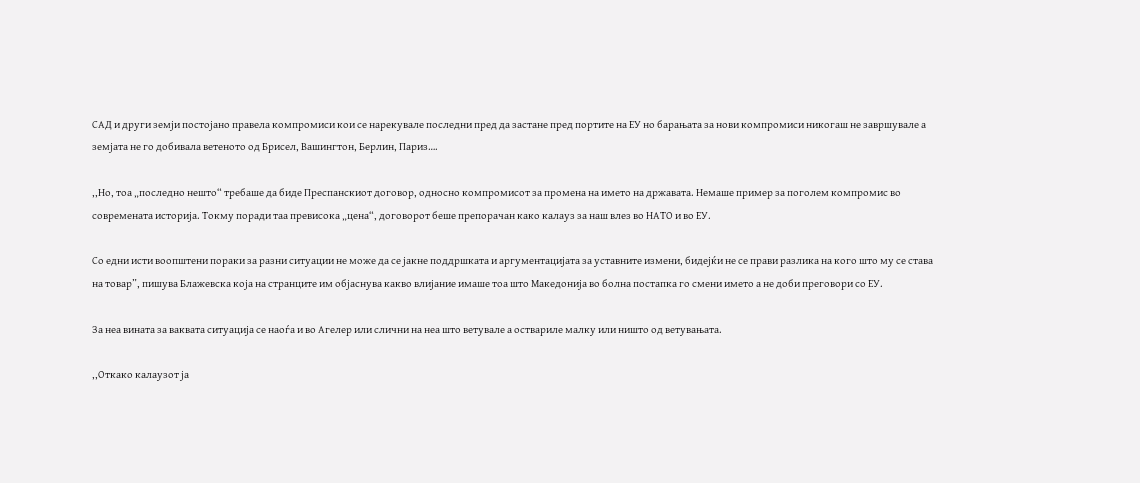САД и други земји постојано правела компромиси кои се нарекувале последни пред да застане пред портите на ЕУ но барањата за нови компромиси никогаш не завршувале а земјата не го добивала ветеното од Брисел, Вашингтон, Берлин, Париз….

,,Но, тоа „последно нешто“ требаше да биде Преспанскиот договор, односно компромисот за промена на името на државата. Немаше пример за поголем компромис во современата историја. Токму поради таа превисока „цена“, договорот беше препорачан како калауз за наш влез во НАТО и во ЕУ.

Со едни исти воопштени пораки за разни ситуации не може да се јакне поддршката и аргументацијата за уставните измени, бидејќи не се прави разлика на кого што му се става на товар”, пишува Блажевска која на странците им објаснува какво влијание имаше тоа што Македонија во болна постапка го смени името а не доби преговори со ЕУ.

За неа вината за ваквата ситуација се наоѓа и во Агелер или слични на неа што ветувале а оствариле малку или ништо од ветувањата.

,,Откако калаузот ја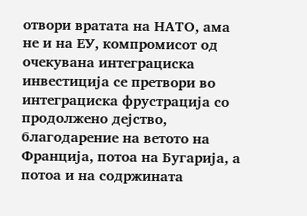отвори вратата на НАТО, ама не и на ЕУ, компромисот од очекувана интеграциска инвестиција се претвори во интеграциска фрустрација со продолжено дејство, благодарение на ветото на Франција, потоа на Бугарија, а потоа и на содржината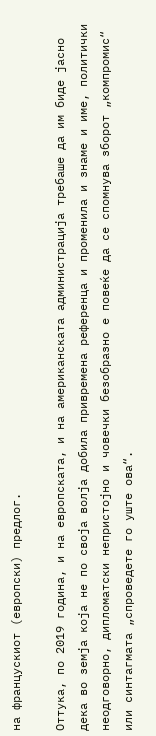на францускиот (европски) предлог.

Оттука, по 2019 година, и на европската, и на американската администрација требаше да им биде јасно дека во земја која не по своја волја добила привремена референца и променила и знаме и име, политички неодговорно, дипломатски непристојно и човечки безобразно е повеќе да се спомнува зборот „компромис“ или синтагмата „спроведете го уште ова“.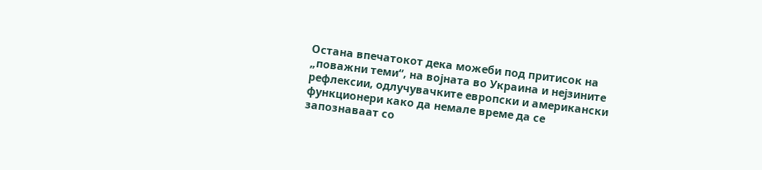Остана впечатокот дека можеби под притисок на „поважни теми“, на војната во Украина и нејзините рефлексии, одлучувачките европски и американски функционери како да немале време да се запознаваат со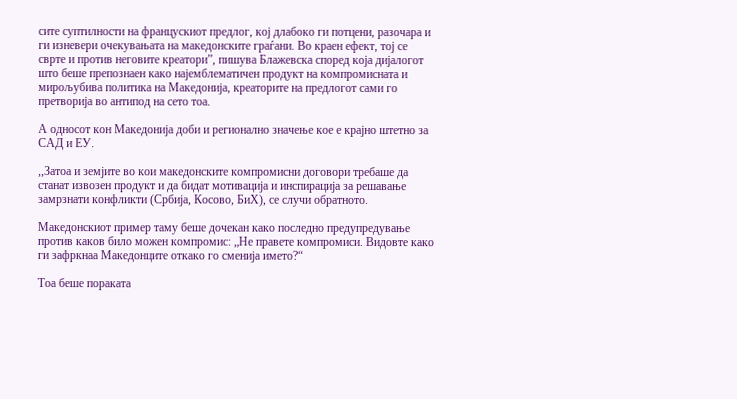сите суптилности на францускиот предлог, кој длабоко ги потцени, разочара и ги изневери очекувањата на македонските граѓани. Во краен ефект, тој се сврте и против неговите креатори”, пишува Блажевска според која дијалогот што беше препознаен како најемблематичен продукт на компромисната и мирољубива политика на Македонија, креаторите на предлогот сами го претворија во антипод на сето тоа.

А односот кон Македонија доби и регионално значење кое е крајно штетно за САД и ЕУ.

,,Затоа и земјите во кои македонските компромисни договори требаше да станат извозен продукт и да бидат мотивација и инспирација за решавање замрзнати конфликти (Србија, Косово, БиХ), се случи обратното.

Македонскиот пример таму беше дочекан како последно предупредување против каков било можен компромис: „Не правете компромиси. Видовте како ги зафркнаа Македонците откако го сменија името?“

Тоа беше пораката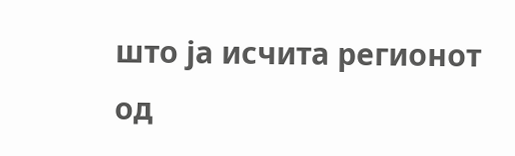што ја исчита регионот од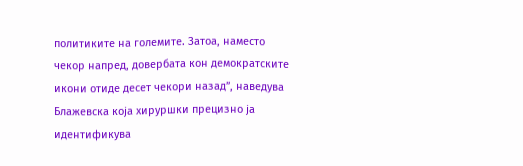политиките на големите. Затоа, наместо чекор напред, довербата кон демократските икони отиде десет чекори назад”, наведува Блажевска која хируршки прецизно ја идентификува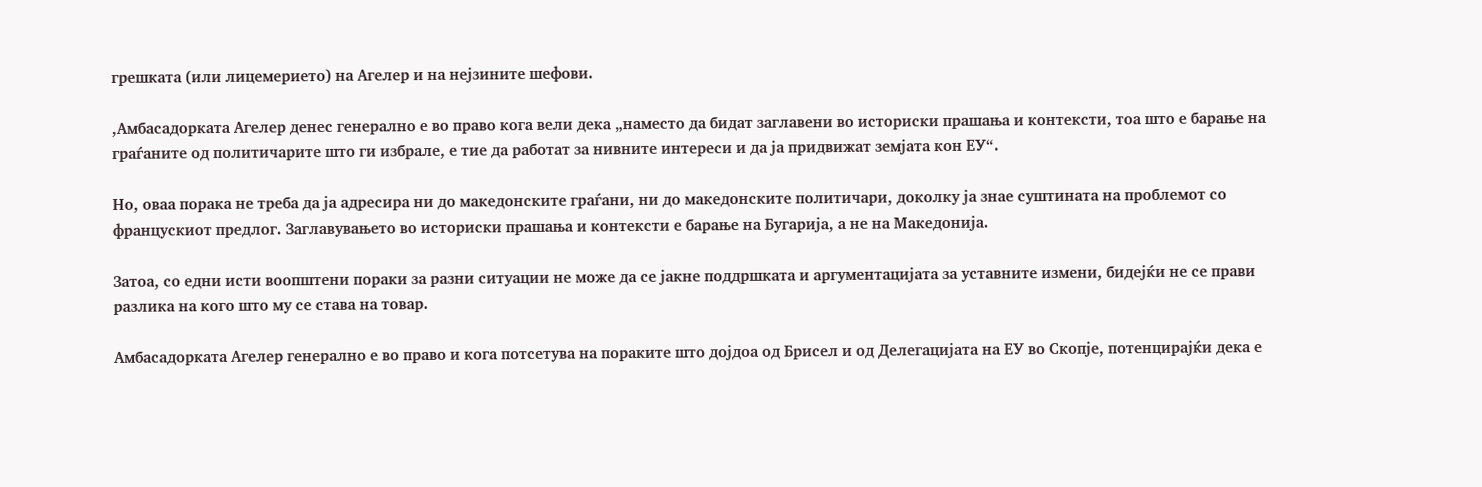грешката (или лицемерието) на Агелер и на нејзините шефови.

,Амбасадорката Агелер денес генерално е во право кога вели дека „наместо да бидат заглавени во историски прашања и контексти, тоа што е барање на граѓаните од политичарите што ги избрале, е тие да работат за нивните интереси и да ја придвижат земјата кон ЕУ“.

Но, оваа порака не треба да ја адресира ни до македонските граѓани, ни до македонските политичари, доколку ја знае суштината на проблемот со францускиот предлог. Заглавувањето во историски прашања и контексти е барање на Бугарија, а не на Македонија.

Затоа, со едни исти воопштени пораки за разни ситуации не може да се јакне поддршката и аргументацијата за уставните измени, бидејќи не се прави разлика на кого што му се става на товар.

Амбасадорката Агелер генерално е во право и кога потсетува на пораките што дојдоа од Брисел и од Делегацијата на ЕУ во Скопје, потенцирајќи дека е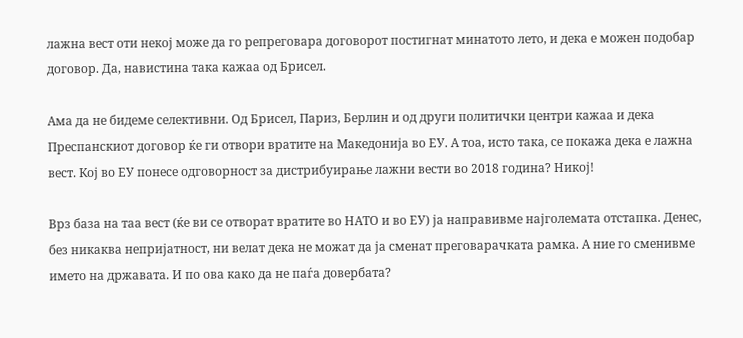лажна вест оти некој може да го репреговара договорот постигнат минатото лето, и дека е можен подобар договор. Да, навистина така кажаа од Брисел.

Ама да не бидеме селективни. Од Брисел, Париз, Берлин и од други политички центри кажаа и дека Преспанскиот договор ќе ги отвори вратите на Македонија во ЕУ. А тоа, исто така, се покажа дека е лажна вест. Кој во ЕУ понесе одговорност за дистрибуирање лажни вести во 2018 година? Никој!

Врз база на таа вест (ќе ви се отворат вратите во НАТО и во ЕУ) ја направивме најголемата отстапка. Денес, без никаква непријатност, ни велат дека не можат да ја сменат преговарачката рамка. А ние го сменивме името на државата. И по ова како да не паѓа довербата?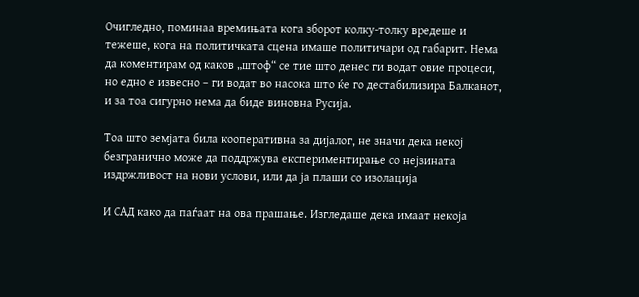Очигледно, поминаа времињата кога зборот колку-толку вредеше и тежеше, кога на политичката сцена имаше политичари од габарит. Нема да коментирам од каков „штоф“ се тие што денес ги водат овие процеси, но едно е извесно – ги водат во насока што ќе го дестабилизира Балканот, и за тоа сигурно нема да биде виновна Русија.

Тоа што земјата била кооперативна за дијалог, не значи дека некој безгранично може да поддржува експериментирање со нејзината издржливост на нови услови, или да ја плаши со изолација

И САД како да паѓаат на ова прашање. Изгледаше дека имаат некоја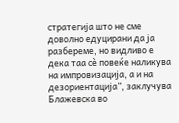стратегија што не сме доволно едуцирани да ја разбереме, но видливо е дека таа сѐ повеќе наликува на импровизација, а и на дезориентација”, заклучува Блажевска во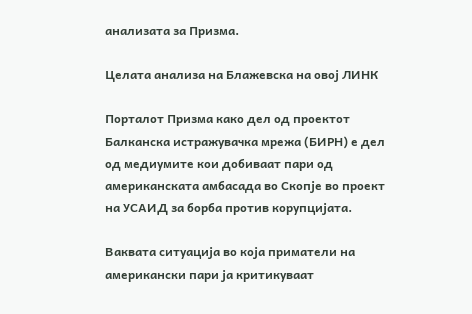анализата за Призма.

Целата анализа на Блажевска на овој ЛИНК

Порталот Призма како дел од проектот Балканска истражувачка мрежа (БИРН) е дел од медиумите кои добиваат пари од американската амбасада во Скопје во проект на УСАИД за борба против корупцијата.

Ваквата ситуација во која приматели на американски пари ја критикуваат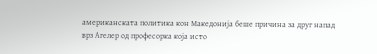американската политика кон Македонија беше причина за друг напад врз Агелер од професорка која исто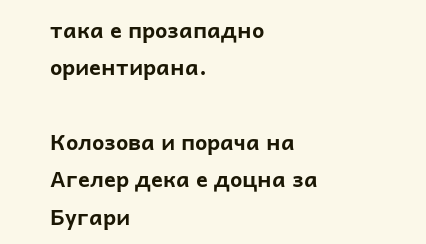така е прозападно ориентирана.

Колозова и порача на Агелер дека е доцна за Бугари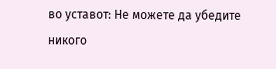во уставот: Не можете да убедите никого